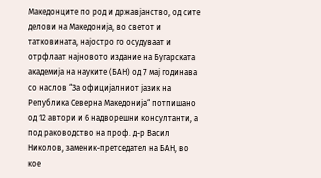Македонците по род и државјанство, од сите делови на Македонија, во светот и татковината, најостро го осудуваат и отрфлаат најновото издание на Бугарската академија на науките (БАН) од 7 мај годинава со наслов “За официјалниот јазик на Република Северна Македонија“ потпишано од 12 автори и 6 надворешни консултанти, а под раководство на проф. д-р Васил Николов, заменик-претседател на БАН, во кое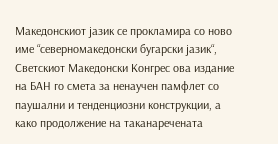Македонскиот јазик се прокламира со ново име “северномакедонски бугарски јазик“,
Светскиот Македонски Конгрес ова издание на БАН го смета за ненаучен памфлет со паушални и тенденциозни конструкции, а како продолжение на таканаречената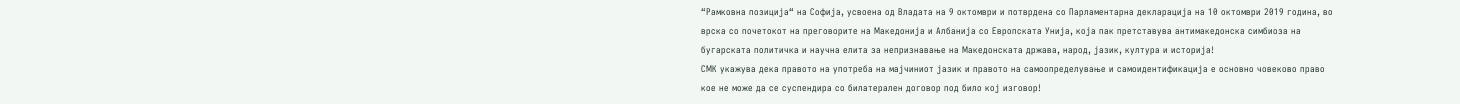“Рамковна позиција“ на Софија, усвоена од Владата на 9 октомври и потврдена со Парламентарна декларација на 10 октомври 2019 година, во врска со почетокот на преговорите на Македонија и Албанија со Европската Унија, која пак претставува антимакедонска симбиоза на бугарската политичка и научна елита за непризнавање на Македонската држава, народ, јазик, култура и историја!
СМК укажува дека правото на употреба на мајчиниот јазик и правото на самоопределување и самоидентификација е основно човеково право кое не може да се суспендира со билатерален договор под било кој изговор!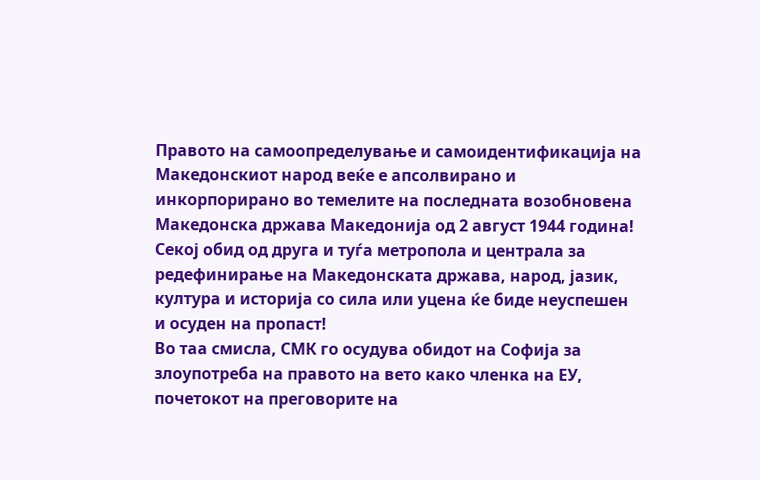Правото на самоопределување и самоидентификација на Македонскиот народ веќе е апсолвирано и инкорпорирано во темелите на последната возобновена Македонска држава Македонија од 2 август 1944 година! Секој обид од друга и туѓа метропола и централа за редефинирање на Македонската држава, народ, јазик, култура и историја со сила или уцена ќе биде неуспешен и осуден на пропаст!
Во таа смисла, СМК го осудува обидот на Софија за злоупотреба на правото на вето како членка на ЕУ, почетокот на преговорите на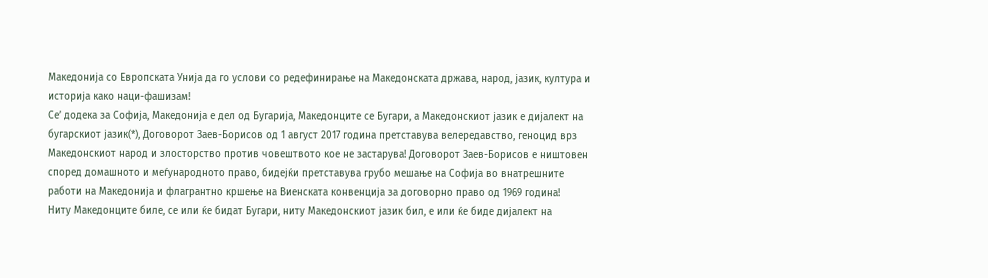Македонија со Европската Унија да го услови со редефинирање на Македонската држава, народ, јазик, култура и историја како наци-фашизам!
Се’ додека за Софија, Македонија е дел од Бугарија, Македонците се Бугари, а Македонскиот јазик е дијалект на бугарскиот јазик(*), Договорот Заев-Борисов од 1 август 2017 година претставува велередавство, геноцид врз Македонскиот народ и злосторство против човештвото кое не застарува! Договорот Заев-Борисов е ништовен според домашното и меѓународното право, бидејќи претставува грубо мешање на Софија во внатрешните работи на Македонија и флагрантно кршење на Виенската конвенција за договорно право од 1969 година!
Ниту Македонците биле, се или ќе бидат Бугари, ниту Македонскиот јазик бил, е или ќе биде дијалект на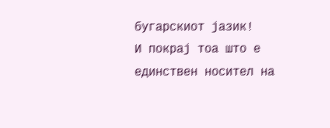бугарскиот јазик!
И покрај тоа што е единствен носител на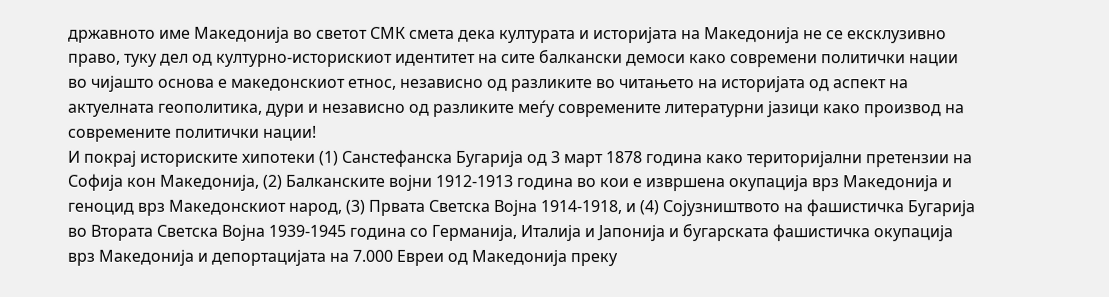државното име Македонија во светот СМК смета дека културата и историјата на Македонија не се ексклузивно право, туку дел од културно-историскиот идентитет на сите балкански демоси како современи политички нации во чијашто основа е македонскиот етнос, независно од разликите во читањето на историјата од аспект на актуелната геополитика, дури и независно од разликите меѓу современите литературни јазици како производ на современите политички нации!
И покрај историските хипотеки (1) Санстефанска Бугарија од 3 март 1878 година како територијални претензии на Софија кон Македонија, (2) Балканските војни 1912-1913 година во кои е извршена окупација врз Македонија и геноцид врз Македонскиот народ, (3) Првата Светска Војна 1914-1918, и (4) Сојузништвото на фашистичка Бугарија во Втората Светска Војна 1939-1945 година со Германија, Италија и Јапонија и бугарската фашистичка окупација врз Македонија и депортацијата на 7.000 Евреи од Македонија преку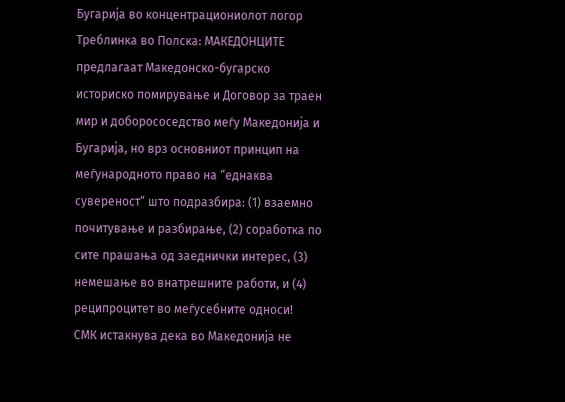Бугарија во концентрациониолот логор Треблинка во Полска: МАКЕДОНЦИТЕ предлагаат Македонско-бугарско историско помирување и Договор за траен мир и доборососедство меѓу Македонија и Бугарија, но врз основниот принцип на меѓународното право на “еднаква сувереност“ што подразбира: (1) взаемно почитување и разбирање, (2) соработка по сите прашања од заеднички интерес, (3) немешање во внатрешните работи, и (4) реципроцитет во меѓусебните односи!
СМК истакнува дека во Македонија не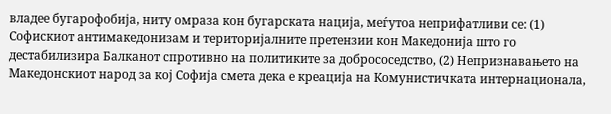владее бугарофобија, ниту омраза кон бугарската нација, меѓутоа неприфатливи се: (1) Софискиот антимакедонизам и територијалните претензии кон Македонија што го дестабилизира Балканот спротивно на политиките за добрососедство, (2) Непризнавањето на Македонскиот народ за кој Софија смета дека е креација на Комунистичката интернационала,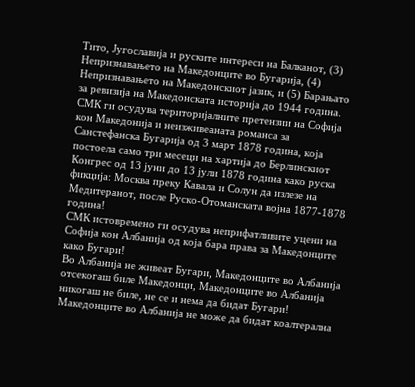Тито, Југославија и руските интереси на Балканот, (3) Непризнавањето на Македонците во Бугарија, (4) Непризнавањето на Македонскиот јазик, и (5) Барањато за ревизија на Македонската историја до 1944 година.
СМК ги осудува територијалните претензии на Софија кон Македонија и неизживеаната романса за Санстефанска Бугарија од 3 март 1878 година, која постоела само три месеци на хартија до Берлинскиот Конгрес од 13 јуни до 13 јули 1878 година како руска фикција: Москва преку Кавала и Солун да излезе на Медитеранот, после Руско-Отоманската војна 1877-1878 година!
СМК истовремено ги осудува неприфатливите уцени на Софија кон Албанија од која бара права за Македонците како Бугари!
Во Албанија не живеат Бугари, Македонците во Албанија отсекогаш биле Македонци, Македонците во Албанија никогаш не биле, не се и нема да бидат Бугари! Македонците во Албанија не може да бидат коалтерална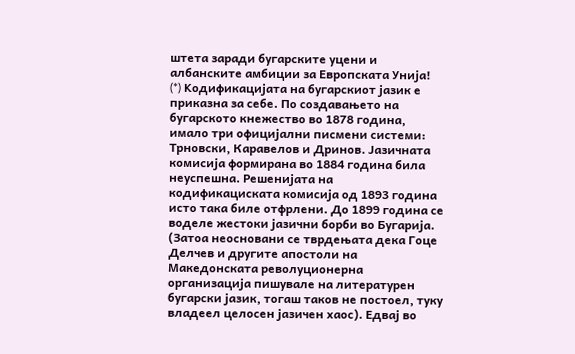штета заради бугарските уцени и албанските амбиции за Европската Унија!
(*) Kодификацијата на бугарскиот јазик е приказна за себе. По создавањето на бугарското кнежество во 1878 година, имало три официјални писмени системи: Трновски, Каравелов и Дринов. Јазичната комисија формирана во 1884 година била неуспешна. Решенијата на кодификациската комисија од 1893 година исто така биле отфрлени. До 1899 година се воделе жестоки јазични борби во Бугарија. (Затоа неосновани се тврдењата дека Гоце Делчев и другите апостоли на Македонската револуционерна организација пишувале на литературен бугарски јазик, тогаш таков не постоел, туку владеел целосен јазичен хаос). Едвај во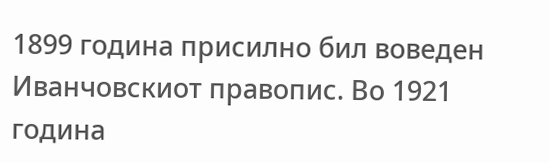1899 година присилно бил воведен Иванчовскиот правопис. Во 1921 година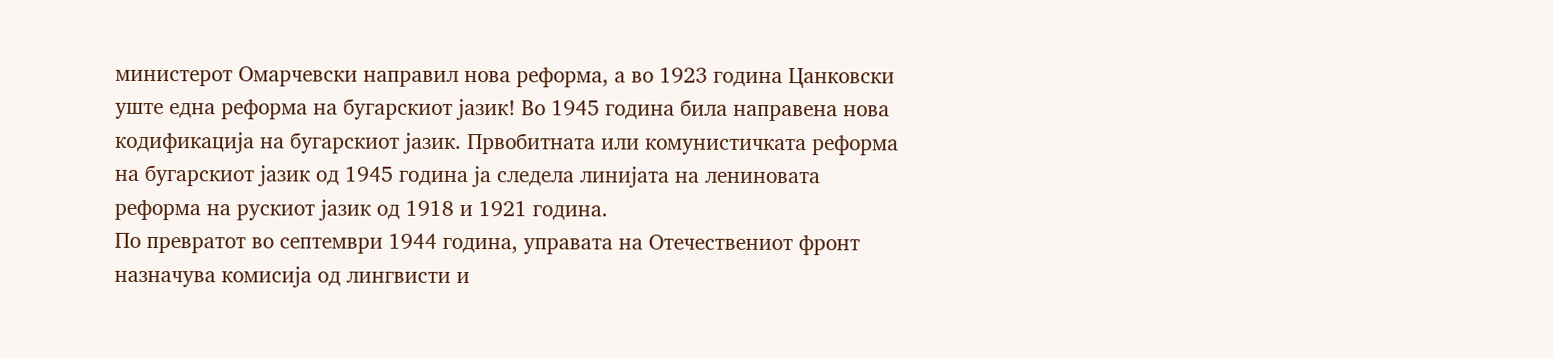министерот Омарчевски направил нова реформа, а во 1923 година Цанковски уште една реформа на бугарскиот јазик! Во 1945 година била направена нова кодификација на бугарскиот јазик. Првобитната или комунистичката реформа на бугарскиот јазик од 1945 година ја следела линијата на лениновата реформа на рускиот јазик од 1918 и 1921 година.
По превратот во септември 1944 година, управата на Отечествениот фронт назначува комисија од лингвисти и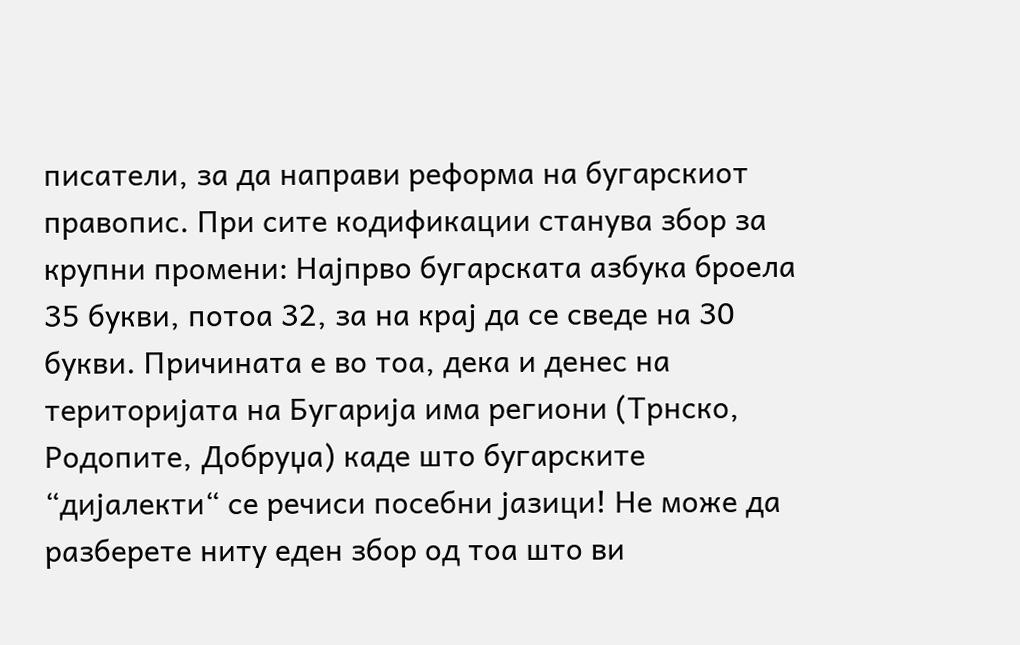писатели, за да направи реформа на бугарскиот правопис. При сите кодификации станува збор за крупни промени: Најпрво бугарската азбука броела 35 букви, потоа 32, за на крај да се сведе на 30 букви. Причината е во тоа, дека и денес на територијата на Бугарија има региони (Трнско, Родопите, Добруџа) каде што бугарските “дијалекти“ се речиси посебни јазици! Не може да разберете ниту еден збор од тоа што ви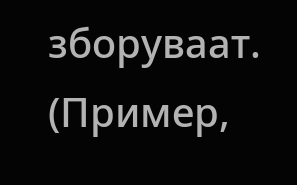зборуваат. (Пример,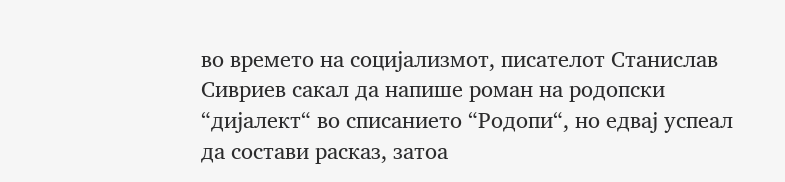во времето на социјализмот, писателот Станислав Сивриев сакал да напише роман на родопски “дијалект“ во списанието “Родопи“, но едвај успеал да состави расказ, затоа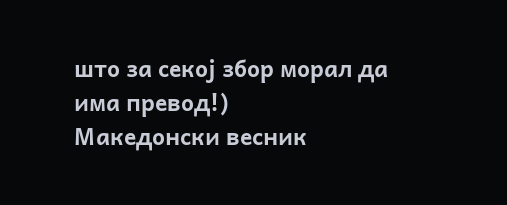што за секој збор морал да има превод!)
Македонски весник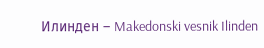Илинден – Makedonski vesnik Ilinden